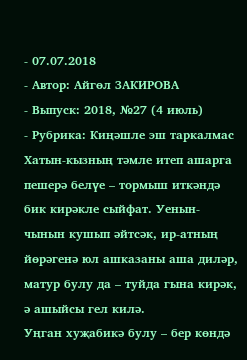- 07.07.2018
- Автор: Айгөл ЗАКИРОВА
- Выпуск: 2018, №27 (4 июль)
- Рубрика: Киңәшле эш таркалмас
Хатын-кызның тәмле итеп ашарга пешерә белүе – тормыш иткәндә бик кирәкле сыйфат. Уенын-чынын кушып әйтсәк, ир-атның йөрәгенә юл ашказаны аша диләр, матур булу да – туйда гына кирәк, ә ашыйсы гел килә.
Уңган хуҗабикә булу – бер көндә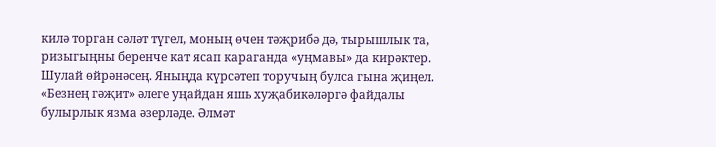килә торган сәләт түгел, моның өчен тәҗрибә дә, тырышлык та, ризыгыңны беренче кат ясап караганда «уңмавы» да кирәктер. Шулай өйрәнәсең. Яныңда күрсәтеп торучың булса гына җиңел.
«Безнең гәҗит» әлеге уңайдан яшь хуҗабикәләргә файдалы булырлык язма әзерләде. Әлмәт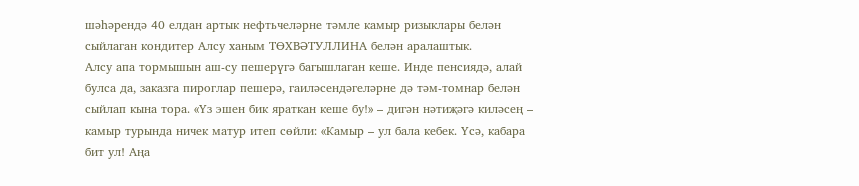шәһәрендә 40 елдан артык нефтьчеләрне тәмле камыр ризыклары белән сыйлаган кондитер Алсу ханым ТӨХВӘТУЛЛИНА белән аралаштык.
Алсу апа тормышын аш-су пешерүгә багышлаган кеше. Инде пенсиядә, алай булса да, заказга пироглар пешерә, гаиләсендәгеләрне дә тәм-томнар белән сыйлап кына тора. «Үз эшен бик яраткан кеше бу!» – дигән нәтиҗәгә киләсең – камыр турында ничек матур итеп сөйли: «Камыр – ул бала кебек. Үсә, кабара бит ул! Аңа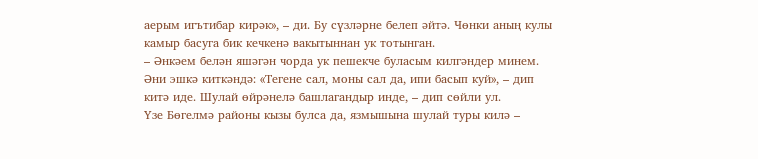аерым игътибар кирәк», – ди. Бу сүзләрне белеп әйтә. Чөнки аның кулы камыр басуга бик кечкенә вакытыннан ук тотынган.
– Әнкәем белән яшәгән чорда ук пешекче буласым килгәндер минем. Әни эшкә киткәндә: «Тегене сал, моны сал да, ипи басып куй», – дип китә иде. Шулай өйрәнелә башлагандыр инде, – дип сөйли ул.
Үзе Бөгелмә районы кызы булса да, язмышына шулай туры килә –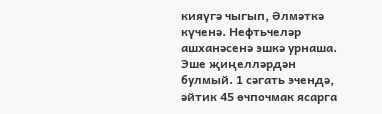кияүгә чыгып, Әлмәткә күченә. Нефтьчеләр ашханәсенә эшкә урнаша. Эше җиңелләрдән булмый. 1 сәгать эчендә, әйтик 45 өчпочмак ясарга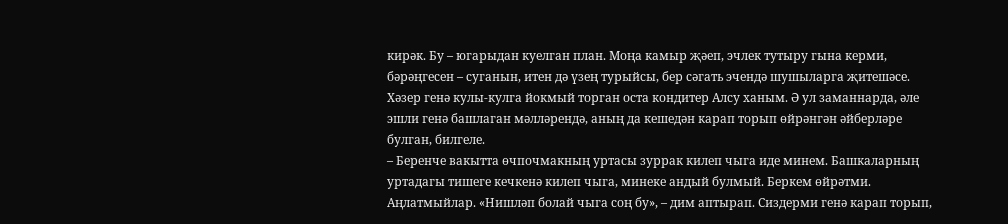кирәк. Бу – югарыдан куелган план. Моңа камыр җәеп, эчлек тутыру гына керми, бәрәңгесен – суганын, итен дә үзең турыйсы, бер сәгать эчендә шушыларга җитешәсе. Хәзер генә кулы-кулга йокмый торган оста кондитер Алсу ханым. Ә ул заманнарда, әле эшли генә башлаган мәлләрендә, аның да кешедән карап торып өйрәнгән әйберләре булган, билгеле.
– Беренче вакытта өчпочмакның уртасы зуррак килеп чыга иде минем. Башкаларның уртадагы тишеге кечкенә килеп чыга, минеке андый булмый. Беркем өйрәтми. Аңлатмыйлар. «Нишләп болай чыга соң бу», – дим аптырап. Сиздерми генә карап торып,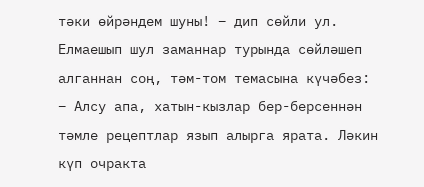тәки өйрәндем шуны! – дип сөйли ул. Елмаешып шул заманнар турында сөйләшеп алганнан соң, тәм-том темасына күчәбез:
– Алсу апа, хатын-кызлар бер-берсеннән тәмле рецептлар язып алырга ярата. Ләкин күп очракта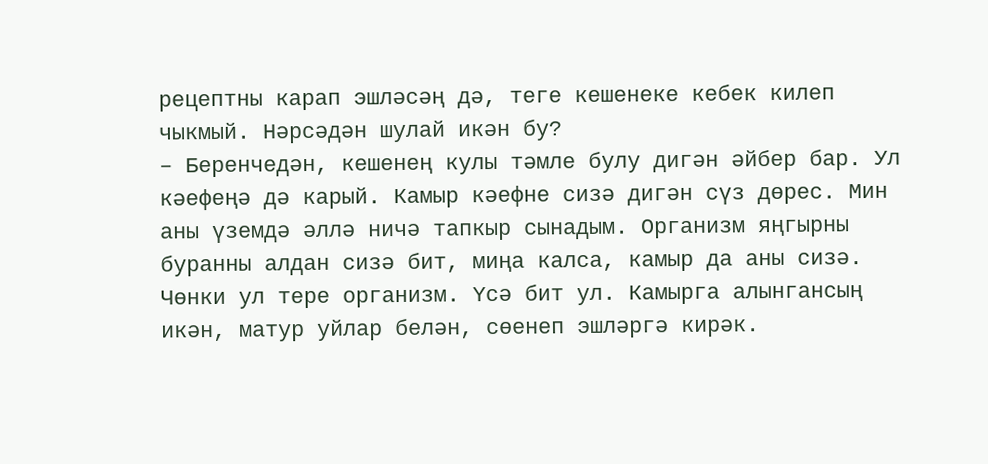рецептны карап эшләсәң дә, теге кешенеке кебек килеп чыкмый. Нәрсәдән шулай икән бу?
– Беренчедән, кешенең кулы тәмле булу дигән әйбер бар. Ул кәефеңә дә карый. Камыр кәефне сизә дигән сүз дөрес. Мин аны үземдә әллә ничә тапкыр сынадым. Организм яңгырны буранны алдан сизә бит, миңа калса, камыр да аны сизә. Чөнки ул тере организм. Үсә бит ул. Камырга алынгансың икән, матур уйлар белән, сөенеп эшләргә кирәк.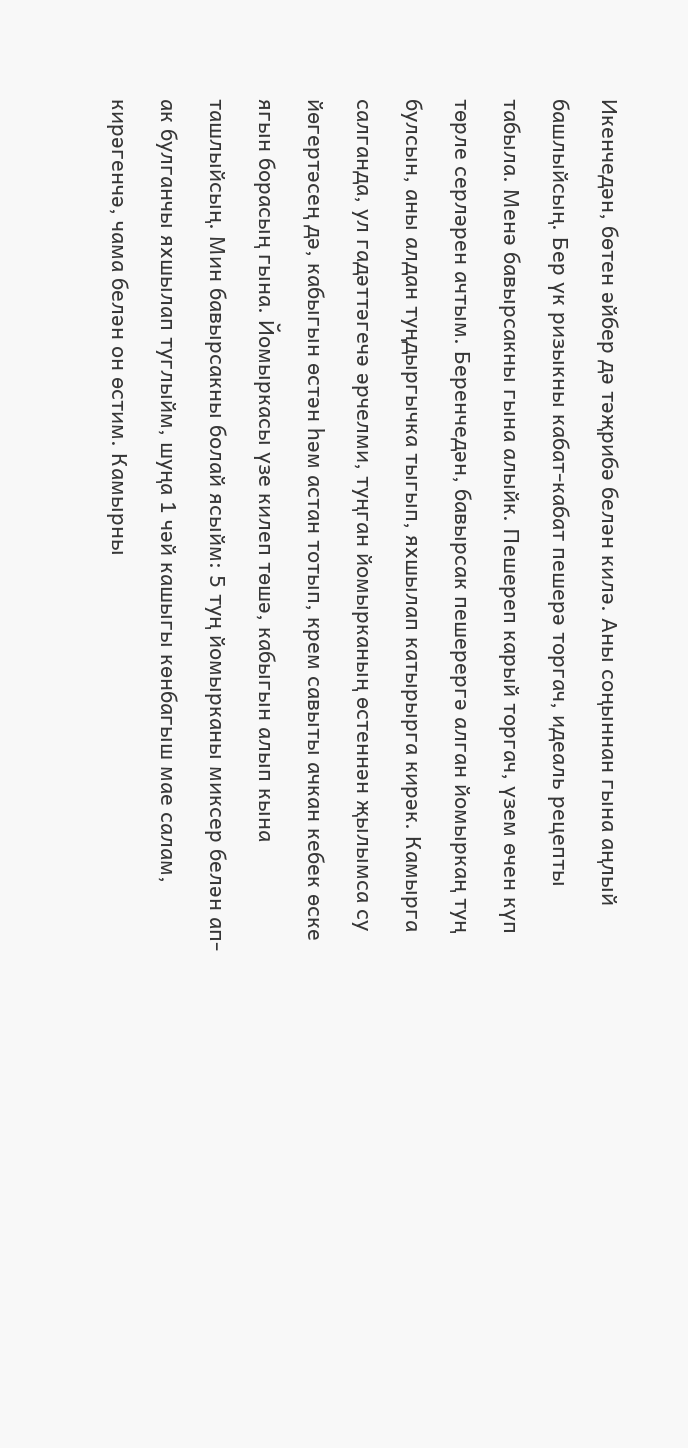Икенчедән, бөтен әйбер дә тәҗрибә белән килә. Аны соңыннан гына аңлый башлыйсың. Бер үк ризыкны кабат-кабат пешерә торгач, идеаль рецепты табыла. Менә бавырсакны гына алыйк. Пешереп карый торгач, үзем өчен күп төрле серләрен ачтым. Беренчедән, бавырсак пешерергә алган йомыркаң туң булсын, аны алдан туңдыргычка тыгып, яхшылап катырырга кирәк. Камырга салганда, ул гадәттәгечә әрчелми, туңган йомырканың өстеннән җылымса су йөгертәсең дә, кабыгын өстән һәм астан тотып, крем савыты ачкан кебек өске ягын борасың гына. Йомыркасы үзе килеп төшә, кабыгын алып кына ташлыйсың. Мин бавырсакны болай ясыйм: 5 туң йомырканы миксер белән ап-ак булганчы яхшылап туглыйм, шуңа 1 чәй кашыгы көнбагыш мае салам, кирәгенчә, чама белән он өстим. Камырны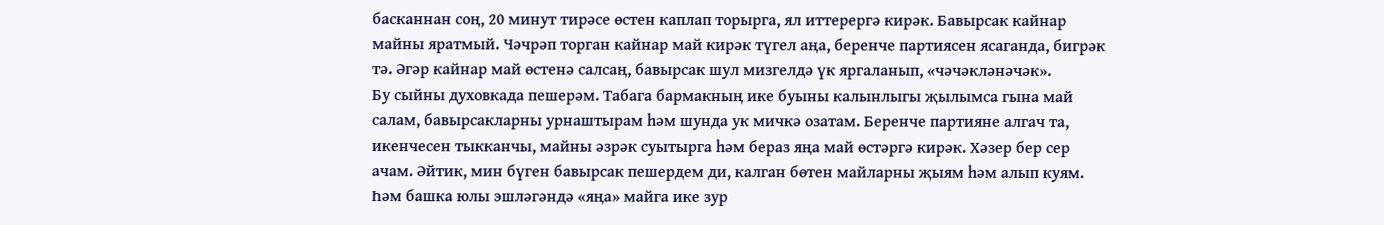басканнан соң, 20 минут тирәсе өстен каплап торырга, ял иттерергә кирәк. Бавырсак кайнар майны яратмый. Чәчрәп торган кайнар май кирәк түгел аңа, беренче партиясен ясаганда, бигрәк тә. Әгәр кайнар май өстенә салсаң, бавырсак шул мизгелдә үк яргаланып, «чәчәкләнәчәк».
Бу сыйны духовкада пешерәм. Табага бармакның ике буыны калынлыгы җылымса гына май салам, бавырсакларны урнаштырам һәм шунда ук мичкә озатам. Беренче партияне алгач та, икенчесен тыкканчы, майны әзрәк суытырга һәм бераз яңа май өстәргә кирәк. Хәзер бер сер ачам. Әйтик, мин бүген бавырсак пешердем ди, калган бөтен майларны җыям һәм алып куям. Һәм башка юлы эшләгәндә «яңа» майга ике зур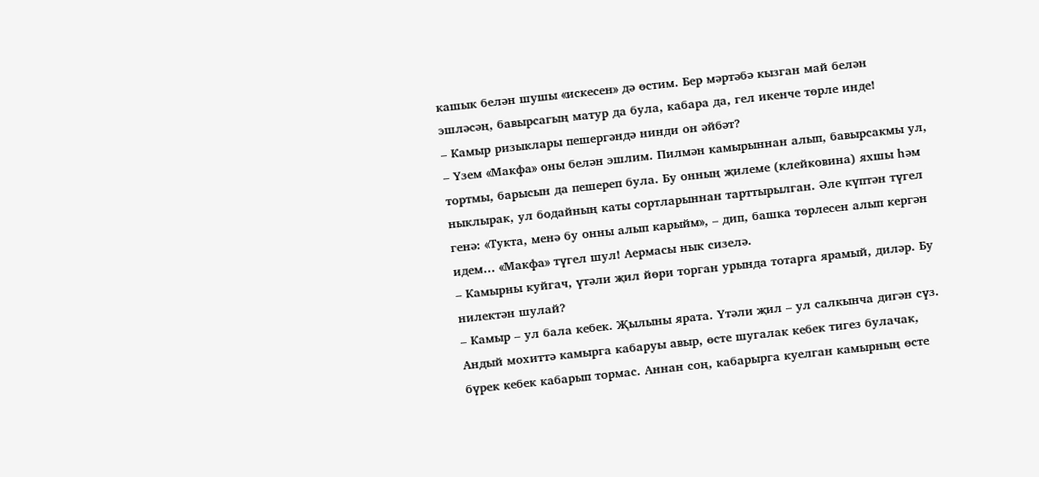кашык белән шушы «искесен» дә өстим. Бер мәртәбә кызган май белән эшләсәң, бавырсагың матур да була, кабара да, гел икенче төрле инде!
– Камыр ризыклары пешергәндә нинди он әйбәт?
– Үзем «Макфа» оны белән эшлим. Пилмән камырыннан алып, бавырсакмы ул, тортмы, барысын да пешереп була. Бу онның җилеме (клейковина) яхшы һәм ныклырак, ул бодайның каты сортларыннан тарттырылган. Әле күптән түгел генә: «Тукта, менә бу онны алып карыйм», – дип, башка төрлесен алып кергән идем… «Макфа» түгел шул! Аермасы нык сизелә.
– Камырны куйгач, үтәли җил йөри торган урында тотарга ярамый, диләр. Бу нилектән шулай?
– Камыр – ул бала кебек. Җылыны ярата. Үтәли җил – ул салкынча дигән сүз. Андый мохиттә камырга кабаруы авыр, өсте шугалак кебек тигез булачак, бүрек кебек кабарып тормас. Аннан соң, кабарырга куелган камырның өсте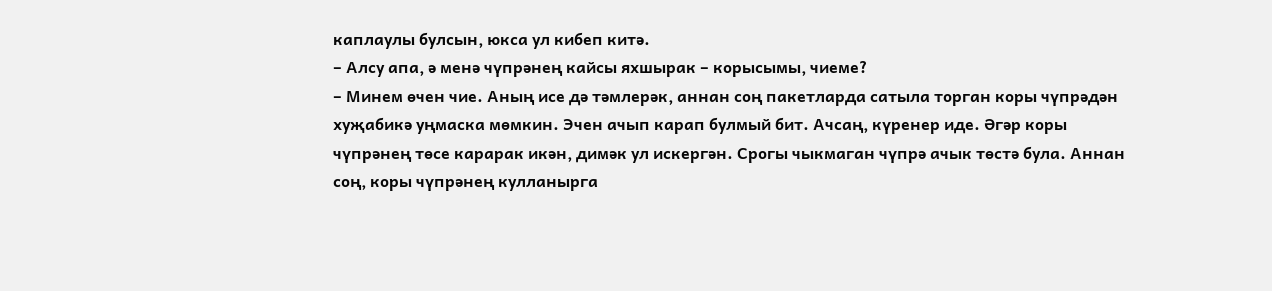каплаулы булсын, юкса ул кибеп китә.
– Алсу апа, ә менә чүпрәнең кайсы яхшырак – корысымы, чиеме?
– Минем өчен чие. Аның исе дә тәмлерәк, аннан соң пакетларда сатыла торган коры чүпрәдән хуҗабикә уңмаска мөмкин. Эчен ачып карап булмый бит. Ачсаң, күренер иде. Әгәр коры чүпрәнең төсе карарак икән, димәк ул искергән. Срогы чыкмаган чүпрә ачык төстә була. Аннан соң, коры чүпрәнең кулланырга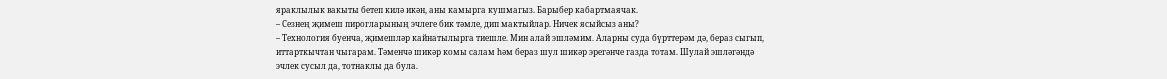яраклылык вакыты бетеп килә икән, аны камырга кушмагыз. Барыбер кабартмаячак.
– Сезнең җимеш пирогларының эчлеге бик тәмле, дип мактыйлар. Ничек ясыйсыз аны?
– Технология буенча, җимешләр кайнатылырга тиешле. Мин алай эшләмим. Аларны суда бүрттерәм дә, бераз сыгып, иттарткычтан чыгарам. Тәменчә шикәр комы салам һәм бераз шул шикәр эрегәнче газда тотам. Шулай эшләгәндә эчлек сусыл да, тотнаклы да була.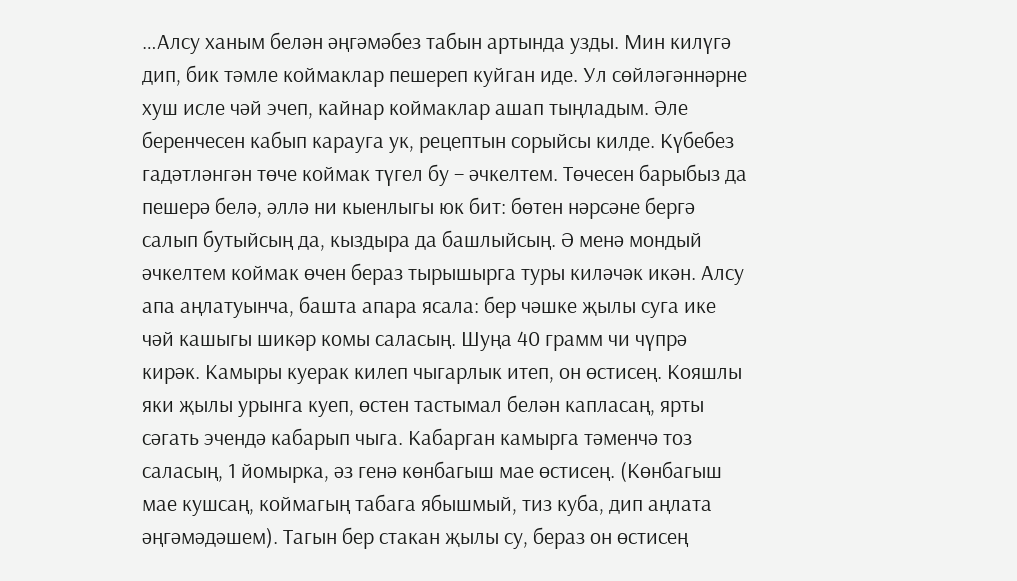…Алсу ханым белән әңгәмәбез табын артында узды. Мин килүгә дип, бик тәмле коймаклар пешереп куйган иде. Ул сөйләгәннәрне хуш исле чәй эчеп, кайнар коймаклар ашап тыңладым. Әле беренчесен кабып карауга ук, рецептын сорыйсы килде. Күбебез гадәтләнгән төче коймак түгел бу – әчкелтем. Төчесен барыбыз да пешерә белә, әллә ни кыенлыгы юк бит: бөтен нәрсәне бергә салып бутыйсың да, кыздыра да башлыйсың. Ә менә мондый әчкелтем коймак өчен бераз тырышырга туры киләчәк икән. Алсу апа аңлатуынча, башта апара ясала: бер чәшке җылы суга ике чәй кашыгы шикәр комы саласың. Шуңа 40 грамм чи чүпрә кирәк. Камыры куерак килеп чыгарлык итеп, он өстисең. Кояшлы яки җылы урынга куеп, өстен тастымал белән капласаң, ярты сәгать эчендә кабарып чыга. Кабарган камырга тәменчә тоз саласың, 1 йомырка, әз генә көнбагыш мае өстисең. (Көнбагыш мае кушсаң, коймагың табага ябышмый, тиз куба, дип аңлата әңгәмәдәшем). Тагын бер стакан җылы су, бераз он өстисең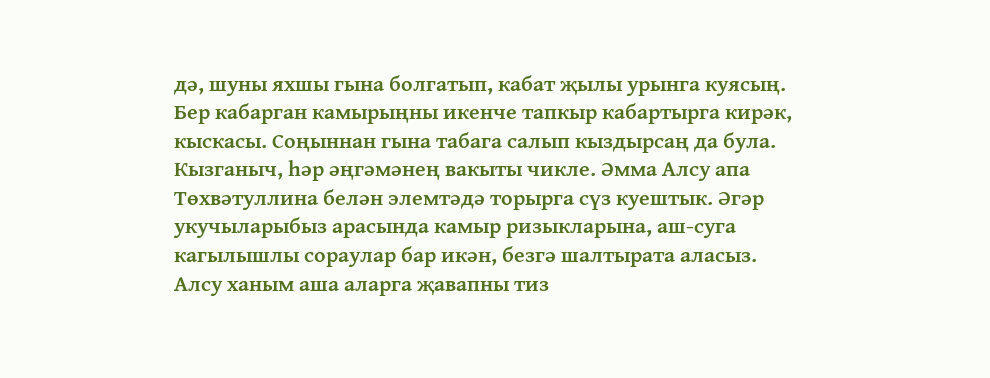дә, шуны яхшы гына болгатып, кабат җылы урынга куясың. Бер кабарган камырыңны икенче тапкыр кабартырга кирәк, кыскасы. Соңыннан гына табага салып кыздырсаң да була.
Кызганыч, һәр әңгәмәнең вакыты чикле. Әмма Алсу апа Төхвәтуллина белән элемтәдә торырга сүз куештык. Әгәр укучыларыбыз арасында камыр ризыкларына, аш-суга кагылышлы сораулар бар икән, безгә шалтырата аласыз. Алсу ханым аша аларга җавапны тиз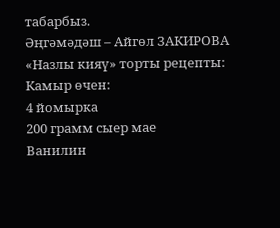табарбыз.
Әңгәмәдәш – Айгөл ЗАКИРОВА
«Назлы кияү» торты рецепты:
Камыр өчен:
4 йомырка
200 грамм сыер мае
Ванилин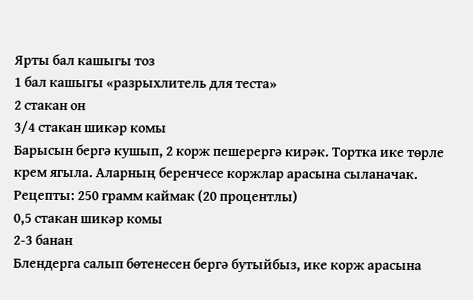Ярты бал кашыгы тоз
1 бал кашыгы «разрыхлитель для теста»
2 стакан он
3/4 стакан шикәр комы
Барысын бергә кушып, 2 корж пешерергә кирәк. Тортка ике төрле крем ягыла. Аларның беренчесе коржлар арасына сыланачак. Рецепты: 250 грамм каймак (20 процентлы)
0,5 стакан шикәр комы
2-3 банан
Блендерга салып бөтенесен бергә бутыйбыз, ике корж арасына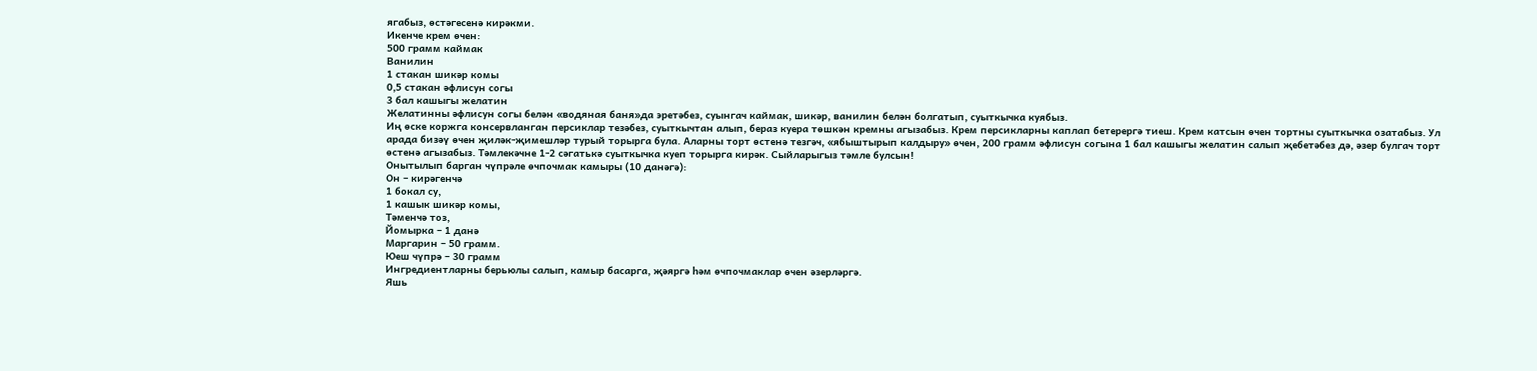ягабыз, өстәгесенә кирәкми.
Икенче крем өчен:
500 грамм каймак
Ванилин
1 стакан шикәр комы
0,5 стакан әфлисун согы
3 бал кашыгы желатин
Желатинны әфлисун согы белән «водяная баня»да эретәбез, суынгач каймак, шикәр, ванилин белән болгатып, суыткычка куябыз.
Иң өске коржга консервланган персиклар тезәбез, суыткычтан алып, бераз куера төшкән кремны агызабыз. Крем персикларны каплап бетерергә тиеш. Крем катсын өчен тортны суыткычка озатабыз. Ул арада бизәү өчен җиләк-җимешләр турый торырга була. Аларны торт өстенә тезгәч, «ябыштырып калдыру» өчен, 200 грамм әфлисун согына 1 бал кашыгы желатин салып җебетәбез дә, әзер булгач торт өстенә агызабыз. Тәмлекәчне 1-2 сәгатькә суыткычка куеп торырга кирәк. Сыйларыгыз тәмле булсын!
Онытылып барган чүпрәле өчпочмак камыры (10 данәгә):
Он – кирәгенчә
1 бокал су,
1 кашык шикәр комы,
Тәменчә тоз,
Йомырка – 1 данә
Маргарин – 50 грамм.
Юеш чүпрә – 30 грамм
Ингредиентларны берьюлы салып, камыр басарга, җәяргә һәм өчпочмаклар өчен әзерләргә.
Яшь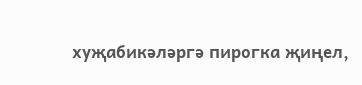хуҗабикәләргә пирогка җиңел,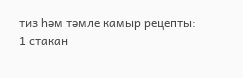тиз һәм тәмле камыр рецепты:
1 стакан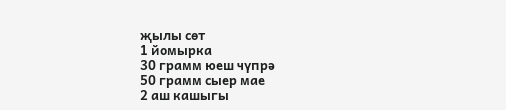җылы сөт
1 йомырка
30 грамм юеш чүпрә
50 грамм сыер мае
2 аш кашыгы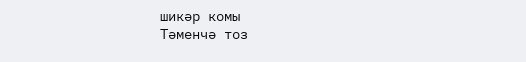шикәр комы
Тәменчә тоз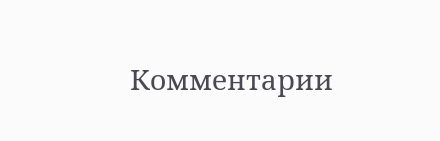Комментарии